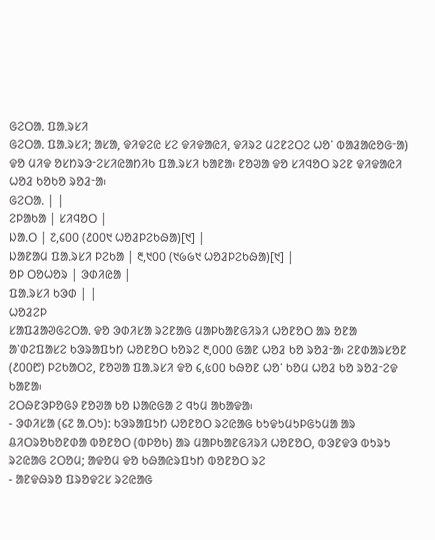ᱜᱮᱛᱟᱹ ᱯᱟᱹᱨᱥᱤ
ᱜᱮᱛᱟᱹ ᱯᱟᱹᱨᱥᱤ; ᱟᱥᱟ, ᱫᱤᱫᱮᱭ ᱥᱮ ᱫᱤᱫᱟᱭᱤ, ᱫᱤᱨᱮ ᱢᱮᱱᱮᱛᱮ ᱦᱚᱸ ᱵᱟᱲᱟᱭᱚᱜᱼᱟ) ᱫᱚ ᱢᱤᱫ ᱚᱥᱴᱨᱳᱼᱮᱥᱤᱭᱟᱴᱤᱠ ᱯᱟᱹᱨᱥᱤ ᱠᱟᱱᱟ᱾ ᱱᱚᱣᱟ ᱫᱚ ᱥᱤᱧᱚᱛ ᱨᱮᱱ ᱫᱤᱫᱟᱭᱤ ᱦᱚᱲ ᱠᱚᱠᱚ ᱨᱚᱲᱼᱟ᱾
ᱜᱮᱛᱟᱹ | |
ᱮᱞᱟᱠᱟ | ᱥᱤᱧᱚᱛ |
ᱡᱟᱹᱛ | ᱗,᱔᱐᱐ (᱒᱐᱐᱑ ᱦᱚᱲᱞᱮᱠᱷᱟ)[᱑] |
ᱡᱟᱱᱟᱢ ᱯᱟᱹᱨᱥᱤ ᱞᱮᱠᱟ | ᱓,᱑᱐᱐ (᱑᱙᱙᱑ ᱦᱚᱲᱞᱮᱠᱷᱟ)[᱑] |
ᱚᱞ ᱛᱚᱦᱚᱨ | ᱳᱰᱤᱭᱟ |
ᱯᱟᱹᱨᱥᱤ ᱠᱳᱰ | |
ᱦᱚᱲᱮᱞ
ᱥᱟᱯᱲᱟᱣᱜᱮᱛᱟᱹ ᱫᱚ ᱳᱰᱤᱥᱟ ᱨᱮᱱᱟᱜ ᱢᱟᱞᱠᱟᱱᱜᱤᱨᱤ ᱦᱚᱱᱚᱛ ᱟᱨ ᱚᱱᱟ ᱟᱸᱰᱮᱯᱟᱥᱮ ᱠᱳᱨᱟᱯᱩᱴ ᱦᱚᱱᱚᱛ ᱠᱚᱨᱮ ᱓,᱐᱐᱐ ᱜᱟᱱ ᱦᱚᱲ ᱠᱚ ᱨᱚᱲᱼᱟ᱾ ᱮᱱᱰᱟᱨᱥᱚᱱ (᱒᱐᱐᱘) ᱞᱮᱠᱟᱛᱮ, ᱱᱚᱣᱟ ᱯᱟᱹᱨᱥᱤ ᱫᱚ ᱔,᱕᱐᱐ ᱠᱷᱚᱱ ᱦᱚᱸ ᱠᱚᱢ ᱦᱚᱲ ᱠᱚ ᱨᱚᱲᱼᱮᱫ ᱠᱟᱱᱟ᱾
ᱮᱛᱷᱱᱳᱞᱚᱜᱽ ᱱᱚᱣᱟ ᱠᱚ ᱡᱟᱭᱜᱟ ᱮ ᱧᱩᱢ ᱟᱠᱟᱫᱟ᱾
- ᱳᱰᱤᱥᱟ (᱔᱗ ᱟᱹᱛᱩ): ᱠᱳᱨᱟᱯᱩᱴ ᱦᱚᱱᱚᱛ ᱨᱮᱭᱟᱜ ᱠᱩᱫᱩᱢᱩᱞᱜᱩᱢᱟ ᱟᱨ ᱪᱤᱛᱨᱚᱠᱚᱱᱰᱟ ᱵᱚᱱᱚᱛ (ᱵᱞᱚᱠ) ᱟᱨ ᱢᱟᱞᱠᱟᱱᱜᱤᱨᱤ ᱦᱚᱱᱚᱛ, ᱵᱳᱱᱫᱳ ᱵᱩᱨᱩ ᱨᱮᱭᱟᱜ ᱮᱛᱚᱢ; ᱟᱫᱚᱢ ᱫᱚ ᱠᱷᱟᱭᱨᱯᱩᱴ ᱵᱚᱱᱚᱛ ᱨᱮ
- ᱟᱱᱫᱷᱨᱚ ᱯᱨᱚᱫᱮᱥ ᱨᱮᱭᱟᱜ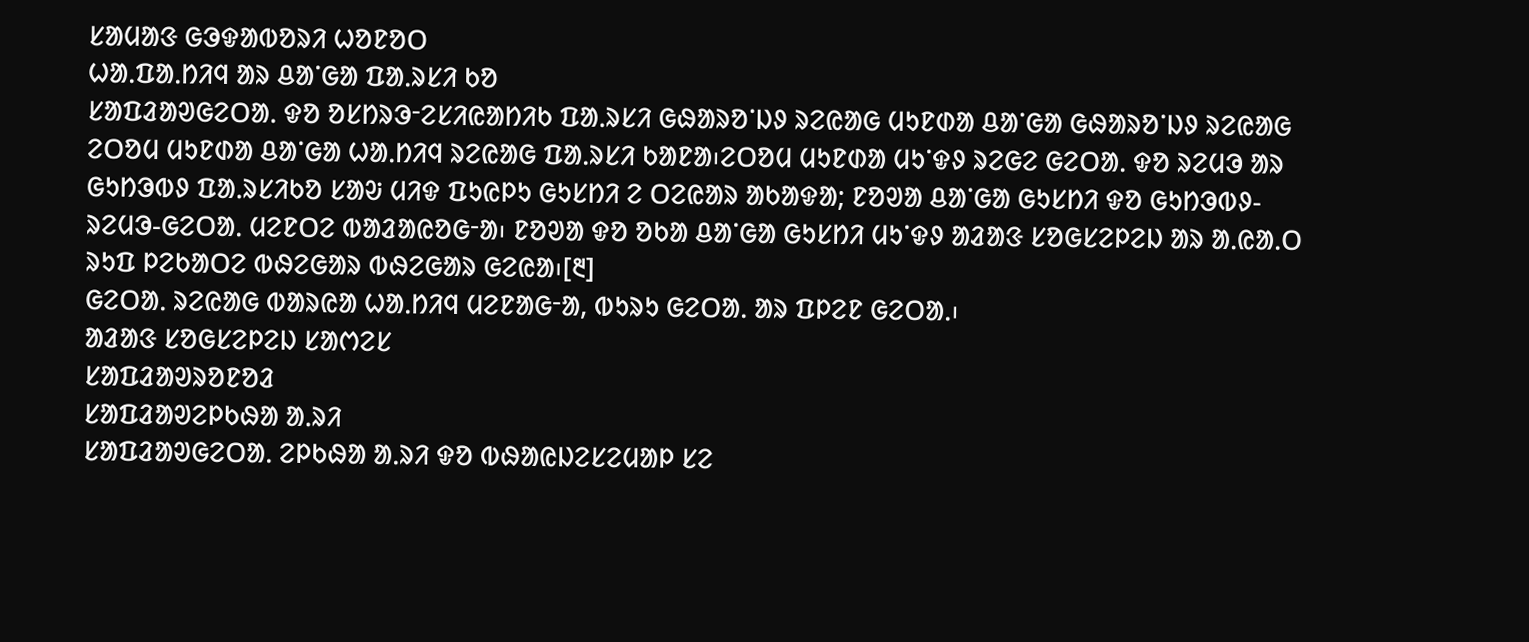ᱥᱟᱢᱟᱝ ᱜᱳᱫᱟᱵᱚᱨᱤ ᱦᱚᱱᱚᱛ
ᱦᱟᱹᱯᱟᱹᱴᱤᱧ ᱟᱨ ᱪᱟᱸᱜᱟ ᱯᱟᱹᱨᱥᱤ ᱠᱚ
ᱥᱟᱯᱲᱟᱣᱜᱮᱛᱟᱹ ᱫᱚ ᱚᱥᱴᱨᱳᱼᱮᱥᱤᱭᱟᱴᱤᱠ ᱯᱟᱹᱨᱥᱤ ᱜᱷᱟᱨᱚᱸᱡᱽ ᱨᱮᱭᱟᱜ ᱢᱩᱱᱰᱟ ᱪᱟᱸᱜᱟ ᱜᱷᱟᱨᱚᱸᱡᱽ ᱨᱮᱭᱟᱜ ᱮᱛᱚᱢ ᱢᱩᱱᱰᱟ ᱪᱟᱸᱜᱟ ᱦᱟᱹᱴᱤᱧ ᱨᱮᱭᱟᱜ ᱯᱟᱹᱨᱥᱤ ᱠᱟᱱᱟ᱾ᱮᱛᱚᱢ ᱢᱩᱱᱰᱟ ᱢᱩᱸᱫᱽ ᱨᱮᱜᱮ ᱜᱮᱛᱟᱹ ᱫᱚ ᱨᱮᱢᱳ ᱟᱨ ᱜᱩᱴᱳᱵᱽ ᱯᱟᱹᱨᱥᱤᱠᱚ ᱥᱟᱶ ᱢᱤᱫ ᱯᱩᱭᱞᱩ ᱜᱩᱥᱴᱤ ᱮ ᱛᱮᱭᱟᱨ ᱟᱠᱟᱫᱟ; ᱱᱚᱣᱟ ᱪᱟᱸᱜᱟ ᱜᱩᱥᱴᱤ ᱫᱚ ᱜᱩᱴᱳᱵᱽ-ᱨᱮᱢᱳ-ᱜᱮᱛᱟᱹ ᱢᱮᱱᱛᱮ ᱵᱟᱲᱟᱭᱚᱜᱼᱟ᱾ ᱱᱚᱣᱟ ᱫᱚ ᱚᱠᱟ ᱪᱟᱸᱜᱟ ᱜᱩᱥᱴᱤ ᱢᱩᱸᱫᱽ ᱟᱲᱟᱝ ᱥᱚᱜᱥᱮᱞᱮᱡ ᱟᱨ ᱟᱹᱭᱟᱹᱛ ᱨᱩᱯ ᱞᱮᱠᱟᱛᱮ ᱵᱷᱮᱜᱟᱨ ᱵᱷᱮᱜᱟᱨ ᱜᱮᱭᱟ᱾[᱓]
ᱜᱮᱛᱟᱹ ᱨᱮᱭᱟᱜ ᱵᱟᱨᱭᱟ ᱦᱟᱹᱴᱤᱧ ᱢᱮᱱᱟᱜᱼᱟ, ᱵᱩᱨᱩ ᱜᱮᱛᱟᱹ ᱟᱨ ᱯᱞᱮᱱ ᱜᱮᱛᱟᱹ᱾
ᱟᱲᱟᱝ ᱥᱚᱜᱥᱮᱞᱮᱡ ᱥᱟᱬᱮᱥ
ᱥᱟᱯᱲᱟᱣᱨᱚᱱᱚᱲ
ᱥᱟᱯᱲᱟᱣᱮᱞᱠᱷᱟ ᱟᱹᱨᱤ
ᱥᱟᱯᱲᱟᱣᱜᱮᱛᱟᱹ ᱮᱞᱠᱷᱟ ᱟᱹᱨᱤ ᱫᱚ ᱵᱷᱟᱭᱡᱮᱥᱮᱢᱟᱞ ᱥᱮ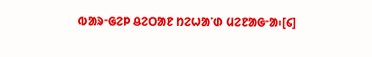ᱵᱟᱨᱼᱜᱮᱞ ᱪᱮᱛᱟᱱ ᱴᱮᱦᱟᱸᱰ ᱢᱮᱱᱟᱜᱼᱟ᱾[᱔]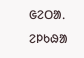ᱜᱮᱛᱟᱹ ᱮᱞᱠᱷᱟ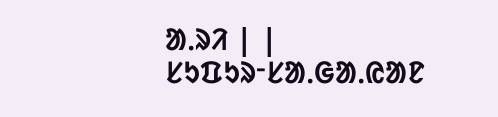ᱟᱹᱨᱤ | |
ᱥᱩᱯᱩᱨᱼᱥᱟᱹᱜᱟᱹᱭᱟᱱ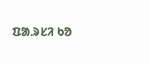ᱯᱟᱹᱨᱥᱤ ᱠᱚ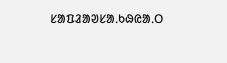ᱥᱟᱯᱲᱟᱣᱥᱟᱹᱠᱷᱭᱟᱹᱛ